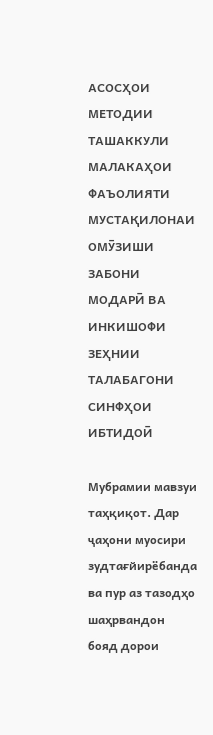АСОСҲОИ МЕТОДИИ ТАШАККУЛИ МАЛАКАҲОИ ФАЪОЛИЯТИ МУСТАҚИЛОНАИ ОМӮЗИШИ ЗАБОНИ МОДАРӢ ВА ИНКИШОФИ ЗЕҲНИИ ТАЛАБАГОНИ СИНФҲОИ ИБТИДОӢ

Мубрамии мавзуи таҳқиқот. Дар ҷаҳони муосири зудтағйирёбанда ва пур аз тазодҳо шаҳрвандон бояд дорои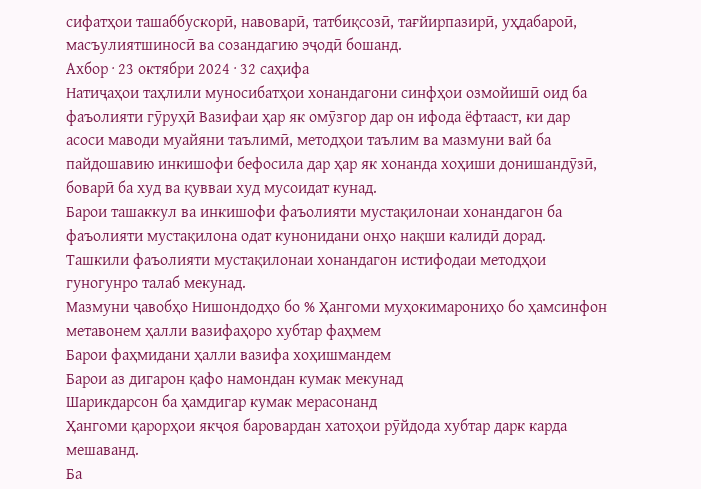сифатҳои ташаббускорӣ, навоварӣ, татбиқсозӣ, тағйирпазирӣ, уҳдабароӣ, масъулиятшиносӣ ва созандагию эҷодӣ бошанд.
Ахбор · 23 октябри 2024 · 32 саҳифа
Натиҷаҳои таҳлили муносибатҳои хонандагони синфҳои озмойишӣ оид ба фаъолияти гӯруҳӣ Вазифаи ҳар як омӯзгор дар он ифода ёфтааст, ки дар асоси маводи муайяни таълимӣ, методҳои таълим ва мазмуни вай ба пайдошавию инкишофи бефосила дар ҳар як хонанда хоҳиши донишандӯзӣ, боварӣ ба худ ва қувваи худ мусоидат кунад.
Барои ташаккул ва инкишофи фаъолияти мустақилонаи хонандагон ба фаъолияти мустақилона одат кунонидани онҳо нақши калидӣ дорад. Ташкили фаъолияти мустақилонаи хонандагон истифодаи методҳои гуногунро талаб мекунад.
Мазмуни ҷавобҳо Нишондодҳо бо % Ҳангоми муҳокимарониҳо бо ҳамсинфон метавонем ҳалли вазифаҳоро хубтар фаҳмем
Барои фаҳмидани ҳалли вазифа хоҳишмандем
Барои аз дигарон қафо намондан кумак мекунад
Шарикдарсон ба ҳамдигар кумак мерасонанд
Ҳангоми қарорҳои якҷоя баровардан хатоҳои рӯйдода хубтар дарк карда мешаванд.
Ба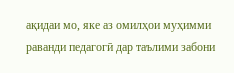ақидаи мо, яке аз омилҳои муҳимми раванди педагогӣ дар таълими забони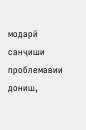модарӣ санҷиши проблемавии дониш,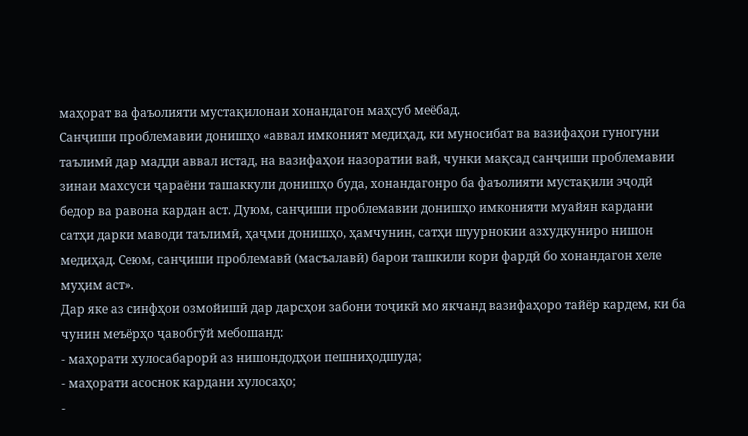маҳорат ва фаъолияти мустақилонаи хонандагон маҳсуб меёбад.
Санҷиши проблемавии донишҳо «аввал имконият медиҳад, ки муносибат ва вазифаҳои гуногуни таълимӣ дар мадди аввал истад, на вазифаҳои назоратии вай, чунки мақсад санҷиши проблемавии зинаи махсуси ҷараёни ташаккули донишҳо буда, хонандагонро ба фаъолияти мустақили эҷодӣ бедор ва равона кардан аст. Дуюм, санҷиши проблемавии донишҳо имконияти муайян кардани сатҳи дарки маводи таълимӣ, ҳаҷми донишҳо, ҳамчунин, сатҳи шуурнокии азхудкуниро нишон медиҳад. Сеюм, санҷиши проблемавӣ (масъалавӣ) барои ташкили кори фардӣ бо хонандагон хеле муҳим аст».
Дар яке аз синфҳои озмойишӣ дар дарсҳои забони тоҷикӣ мо якчанд вазифаҳоро тайёр кардем, ки ба чунин меъёрҳо ҷавобгӯй мебошанд:
- маҳорати хулосабарорӣ аз нишондодҳои пешниҳодшуда;
- маҳорати асоснок кардани хулосаҳо;
-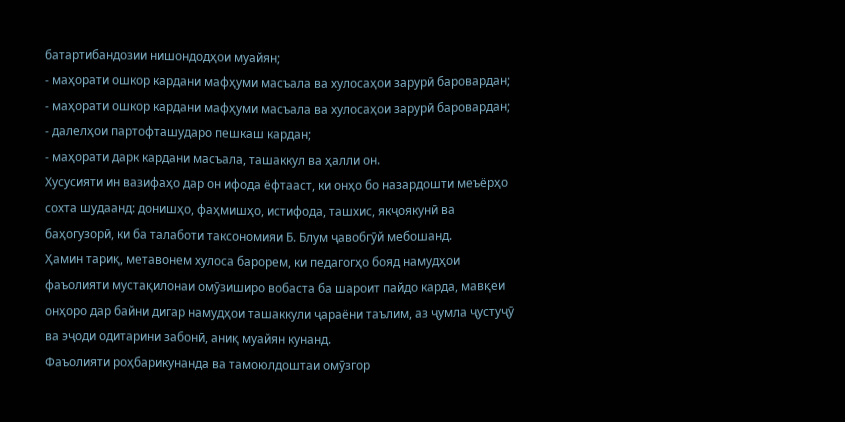батартибандозии нишондодҳои муайян;
- маҳорати ошкор кардани мафҳуми масъала ва хулосаҳои зарурӣ баровардан;
- маҳорати ошкор кардани мафҳуми масъала ва хулосаҳои зарурӣ баровардан;
- далелҳои партофташударо пешкаш кардан;
- маҳорати дарк кардани масъала, ташаккул ва ҳалли он.
Хусусияти ин вазифаҳо дар он ифода ёфтааст, ки онҳо бо назардошти меъёрҳо сохта шудаанд: донишҳо, фаҳмишҳо, истифода, ташхис, якҷоякунӣ ва баҳогузорӣ, ки ба талаботи таксономияи Б. Блум ҷавобгӯй мебошанд.
Ҳамин тариқ, метавонем хулоса барорем, ки педагогҳо бояд намудҳои фаъолияти мустақилонаи омӯзиширо вобаста ба шароит пайдо карда, мавқеи онҳоро дар байни дигар намудҳои ташаккули ҷараёни таълим, аз ҷумла ҷустуҷӯ ва эҷоди одитарини забонӣ, аниқ муайян кунанд.
Фаъолияти роҳбарикунанда ва тамоюлдоштаи омӯзгор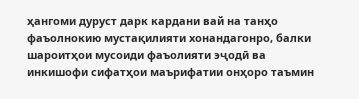ҳангоми дуруст дарк кардани вай на танҳо фаъолнокию мустақилияти хонандагонро, балки шароитҳои мусоиди фаъолияти эҷодӣ ва инкишофи сифатҳои маърифатии онҳоро таъмин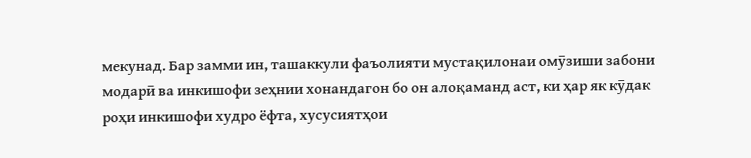мекунад. Бар замми ин, ташаккули фаъолияти мустақилонаи омӯзиши забони модарӣ ва инкишофи зеҳнии хонандагон бо он алоқаманд аст, ки ҳар як кӯдак роҳи инкишофи худро ёфта, хусусиятҳои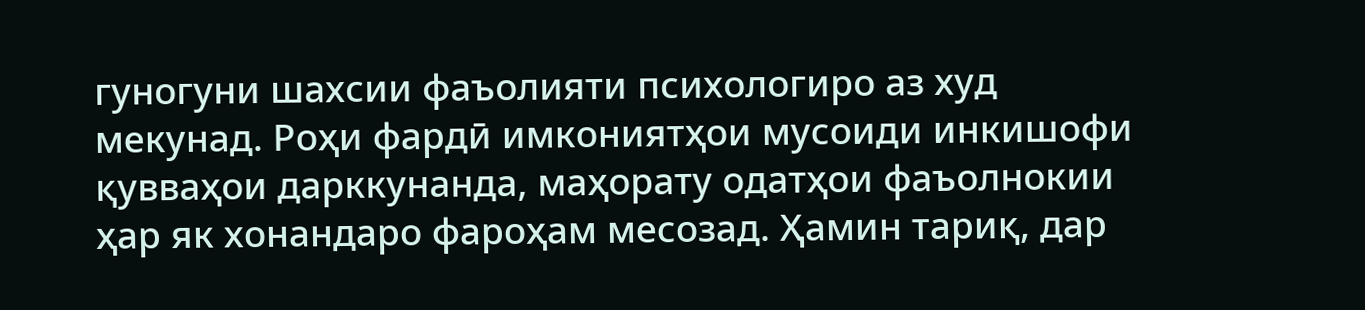гуногуни шахсии фаъолияти психологиро аз худ мекунад. Роҳи фардӣ имкониятҳои мусоиди инкишофи қувваҳои дарккунанда, маҳорату одатҳои фаъолнокии ҳар як хонандаро фароҳам месозад. Ҳамин тариқ, дар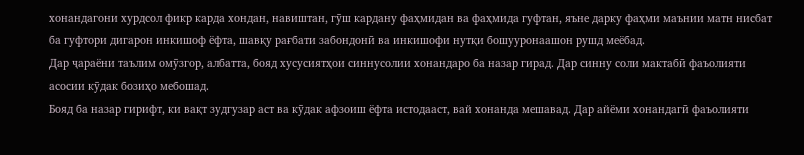хонандагони хурдсол фикр карда хондан, навиштан, гӯш кардану фаҳмидан ва фаҳмида гуфтан, яъне дарку фаҳми маънии матн нисбат ба гуфтори дигарон инкишоф ёфта, шавқу рағбати забондонӣ ва инкишофи нутқи бошууронаашон рушд меёбад.
Дар ҷараёни таълим омӯзгор, албатта, бояд хусусиятҳои синнусолии хонандаро ба назар гирад. Дар синну соли мактабӣ фаъолияти асосии кӯдак бозиҳо мебошад.
Бояд ба назар гирифт, ки вақт зудгузар аст ва кӯдак афзоиш ёфта истодааст, вай хонанда мешавад. Дар айёми хонандагӣ фаъолияти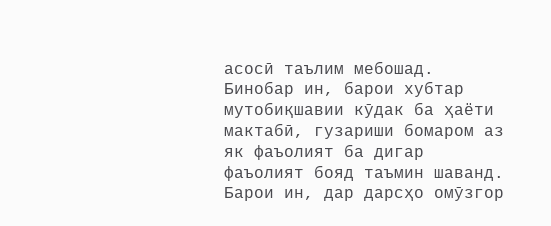асосӣ таълим мебошад. Бинобар ин, барои хубтар мутобиқшавии кӯдак ба ҳаёти мактабӣ, гузариши бомаром аз як фаъолият ба дигар фаъолият бояд таъмин шаванд. Барои ин, дар дарсҳо омӯзгор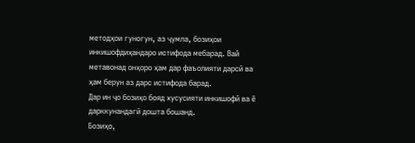методҳои гуногун, аз ҷумла, бозиҳои инкишофдиҳандаро истифода мебарад. Вай метавонад онҳоро ҳам дар фаъолияти дарсӣ ва ҳам берун аз дарс истифода барад.
Дар ин ҷо бозиҳо бояд хусусияти инкишофӣ ва ё дарккунандагӣ дошта бошанд.
Бозиҳо,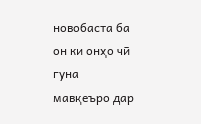новобаста ба он ки онҳо чӣ гуна мавқеъро дар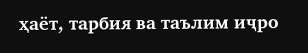ҳаёт, тарбия ва таълим иҷро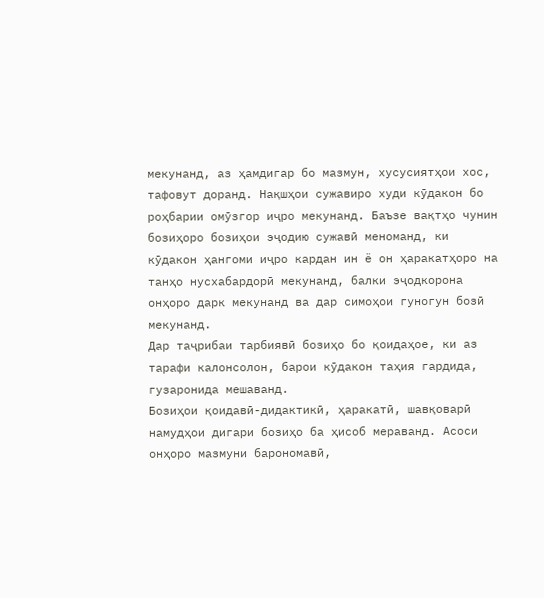мекунанд, аз ҳамдигар бо мазмун, хусусиятҳои хос, тафовут доранд. Нақшҳои сужавиро худи кӯдакон бо роҳбарии омӯзгор иҷро мекунанд. Баъзе вақтҳо чунин бозиҳоро бозиҳои эҷодию сужавӣ меноманд, ки кӯдакон ҳангоми иҷро кардан ин ё он ҳаракатҳоро на танҳо нусхабардорӣ мекунанд, балки эҷодкорона онҳоро дарк мекунанд ва дар симоҳои гуногун бозӣ мекунанд.
Дар таҷрибаи тарбиявӣ бозиҳо бо қоидаҳое, ки аз тарафи калонсолон, барои кӯдакон таҳия гардида, гузаронида мешаванд.
Бозиҳои қоидавӣ-дидактикӣ, ҳаракатӣ, шавқоварӣ намудҳои дигари бозиҳо ба ҳисоб мераванд. Асоси онҳоро мазмуни барономавӣ,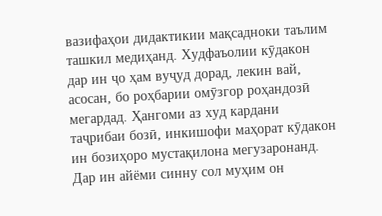вазифаҳои дидактикии мақсадноки таълим ташкил медиҳанд. Худфаъолии кӯдакон дар ин ҷо ҳам вуҷуд дорад, лекин вай, асосан, бо роҳбарии омӯзгор роҳандозӣ мегардад. Ҳангоми аз худ кардани таҷрибаи бозӣ, инкишофи маҳорат кӯдакон ин бозиҳоро мустақилона мегузаронанд. Дар ин айёми синну сол муҳим он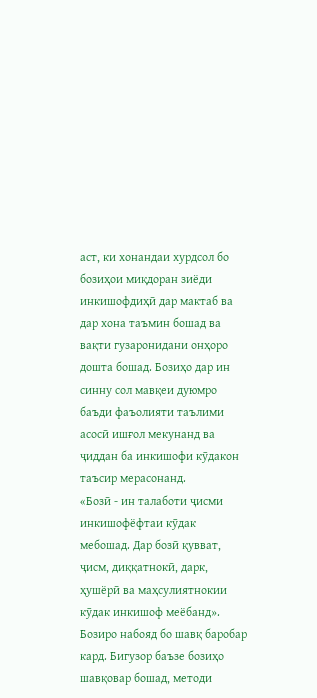аст, ки хонандаи хурдсол бо бозиҳои миқдоран зиёди инкишофдиҳӣ дар мактаб ва дар хона таъмин бошад ва вақти гузаронидани онҳоро дошта бошад. Бозиҳо дар ин синну сол мавқеи дуюмро баъди фаъолияти таълими асосӣ ишғол мекунанд ва ҷиддан ба инкишофи кӯдакон таъсир мерасонанд.
«Бозӣ - ин талаботи ҷисми инкишофёфтаи кӯдак мебошад. Дар бозӣ қувват, ҷисм, диққатнокӣ, дарк, ҳушёрӣ ва маҳсулиятнокии кӯдак инкишоф меёбанд».
Бозиро набояд бо шавқ баробар кард. Бигузор баъзе бозиҳо шавқовар бошад, методи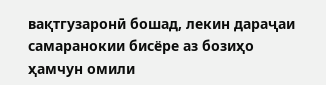вақтгузаронӣ бошад, лекин дараҷаи самаранокии бисёре аз бозиҳо ҳамчун омили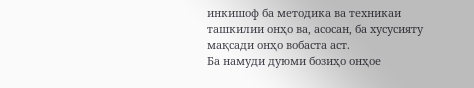инкишоф ба методика ва техникаи ташкилии онҳо ва, асосан, ба хусусияту мақсади онҳо вобаста аст.
Ба намуди дуюми бозиҳо онҳое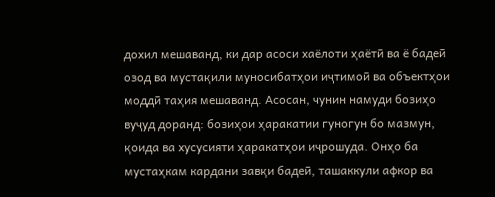дохил мешаванд, ки дар асоси хаёлоти ҳаётӣ ва ё бадеӣ озод ва мустақили муносибатҳои иҷтимоӣ ва объектҳои моддӣ таҳия мешаванд. Асосан, чунин намуди бозиҳо вуҷуд доранд: бозиҳои ҳаракатии гуногун бо мазмун, қоида ва хусусияти ҳаракатҳои иҷрошуда. Онҳо ба мустаҳкам кардани завқи бадеӣ, ташаккули афкор ва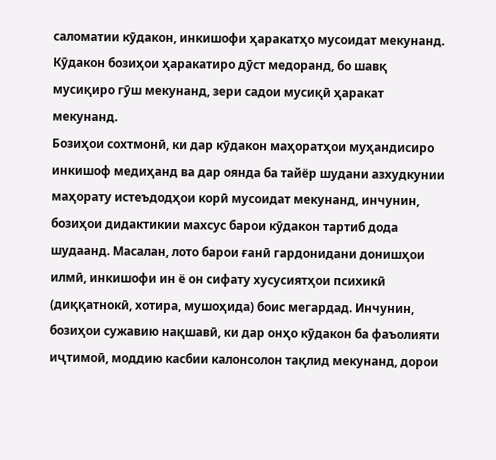саломатии кӯдакон, инкишофи ҳаракатҳо мусоидат мекунанд. Кӯдакон бозиҳои ҳаракатиро дӯст медоранд, бо шавқ мусиқиро гӯш мекунанд, зери садои мусиқӣ ҳаракат мекунанд.
Бозиҳои сохтмонӣ, ки дар кӯдакон маҳоратҳои муҳандисиро инкишоф медиҳанд ва дар оянда ба тайёр шудани азхудкунии маҳорату истеъдодҳои корӣ мусоидат мекунанд, инчунин, бозиҳои дидактикии махсус барои кӯдакон тартиб дода шудаанд. Масалан, лото барои ғанӣ гардонидани донишҳои илмӣ, инкишофи ин ё он сифату хусусиятҳои психикӣ (диққатнокӣ, хотира, мушоҳида) боис мегардад. Инчунин, бозиҳои сужавию нақшавӣ, ки дар онҳо кӯдакон ба фаъолияти иҷтимоӣ, моддию касбии калонсолон тақлид мекунанд, дорои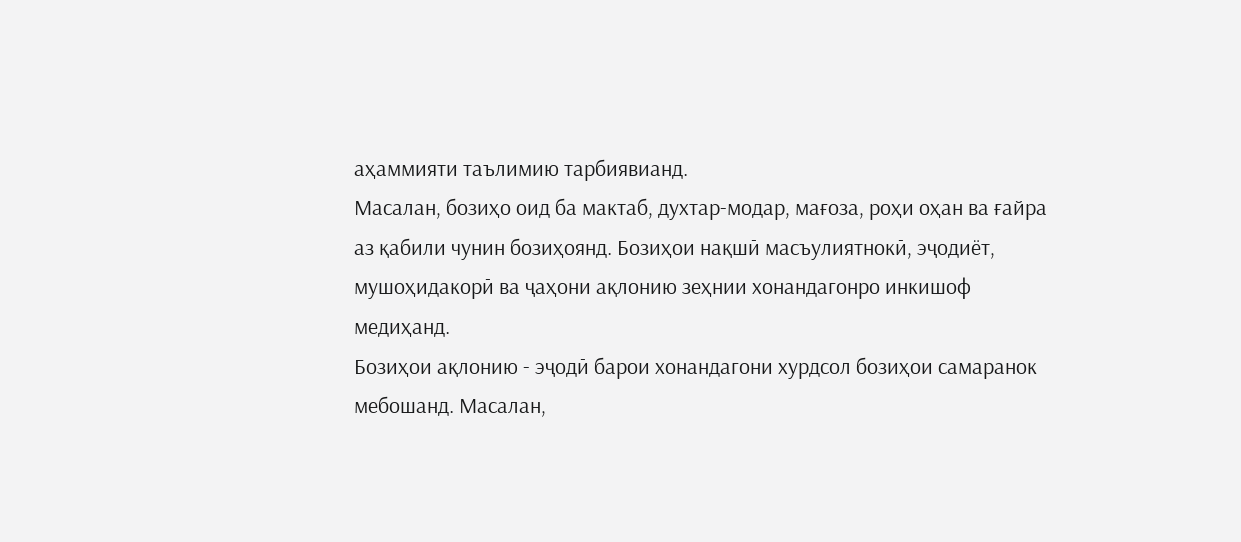аҳаммияти таълимию тарбиявианд.
Масалан, бозиҳо оид ба мактаб, духтар-модар, мағоза, роҳи оҳан ва ғайра аз қабили чунин бозиҳоянд. Бозиҳои нақшӣ масъулиятнокӣ, эҷодиёт, мушоҳидакорӣ ва ҷаҳони ақлонию зеҳнии хонандагонро инкишоф медиҳанд.
Бозиҳои ақлонию - эҷодӣ барои хонандагони хурдсол бозиҳои самаранок мебошанд. Масалан,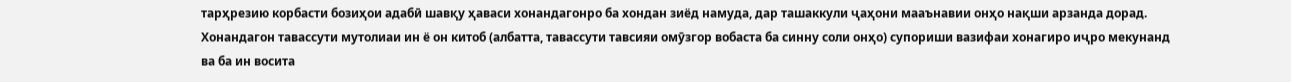тарҳрезию корбасти бозиҳои адабӣ шавқу ҳаваси хонандагонро ба хондан зиёд намуда, дар ташаккули ҷаҳони мааънавии онҳо нақши арзанда дорад. Хонандагон тавассути мутолиаи ин ё он китоб (албатта, тавассути тавсияи омӯзгор вобаста ба синну соли онҳо) супориши вазифаи хонагиро иҷро мекунанд ва ба ин восита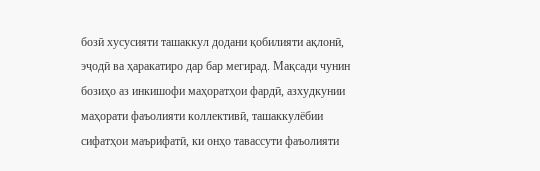бозӣ хусусияти ташаккул додани қобилияти ақлонӣ, эҷодӣ ва ҳаракатиро дар бар мегирад. Мақсади чунин бозиҳо аз инкишофи маҳоратҳои фардӣ, азхудкунии маҳорати фаъолияти коллективӣ, ташаккулёбии сифатҳои маърифатӣ, ки онҳо тавассути фаъолияти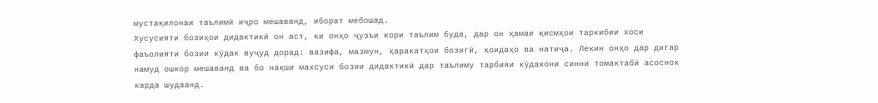мустақилонаи таълимӣ иҷро мешаванд, иборат мебошад.
Хусусияти бозиҳои дидактикӣ он аст, ки онҳо ҷузъи кори таълим буда, дар он ҳамаи қисмҳои таркибии хоси фаъолияти бозии кӯдак вуҷуд дорад: вазифа, мазмун, ҳаракатҳои бозигӣ, қоидаҳо ва натиҷа. Лекин онҳо дар дигар намуд ошкор мешаванд ва бо нақши махсуси бозии дидактикӣ дар таълиму тарбияи кӯдакони синни томактабӣ асоснок карда шудаанд.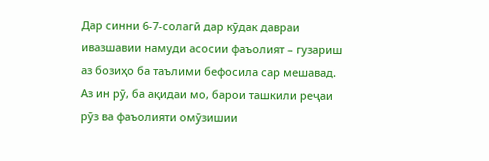Дар синни 6-7-солагӣ дар кӯдак давраи ивазшавии намуди асосии фаъолият – гузариш аз бозиҳо ба таълими бефосила сар мешавад. Аз ин рӯ, ба ақидаи мо, барои ташкили реҷаи рӯз ва фаъолияти омӯзишии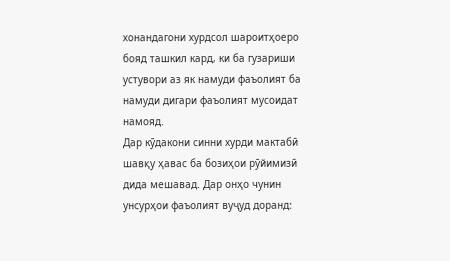хонандагони хурдсол шароитҳоеро бояд ташкил кард, ки ба гузариши устувори аз як намуди фаъолият ба намуди дигари фаъолият мусоидат намояд.
Дар кӯдакони синни хурди мактабӣ шавқу ҳавас ба бозиҳои рӯйимизӣ дида мешавад. Дар онҳо чунин унсурҳои фаъолият вуҷуд доранд: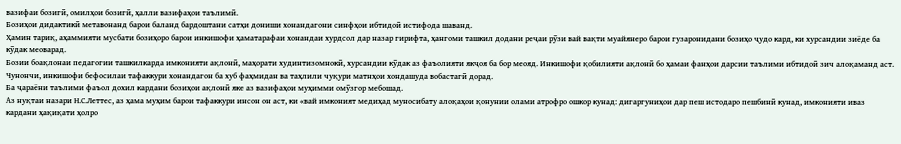вазифаи бозигӣ, омилҳои бозигӣ, ҳалли вазифаҳои таълимӣ.
Бозиҳои дидактикӣ метавонанд барои баланд бардоштани сатҳи дониши хонандагони синфҳои ибтидоӣ истифода шаванд.
Ҳамин тариқ, аҳаммияти мусбати бозиҳоро барои инкишофи ҳаматарафаи хонандаи хурдсол дар назар гирифта, ҳангоми ташкил додани реҷаи рӯзи вай вақти муайянеро барои гузаронидани бозиҳо ҷудо кард, ки хурсандии зиёде ба кӯдак меоварад.
Бозии боақлонаи педагогии ташкилкарда имконияти ақлонӣ, маҳорати худинтизомнокӣ, хурсандии кӯдак аз фаъолияти якҷоя ба бор меояд. Инкишофи қобилияти ақлонӣ бо ҳамаи фанҳои дарсии таълими ибтидоӣ зич алоқаманд аст. Чунончи, инкишофи бефосилаи тафаккури хонандагон ба хуб фаҳмидан ва таҳлили чуқури матнҳои хондашуда вобастагӣ дорад.
Ба ҷараёни таълими фаъол дохил кардани бозиҳои ақлонӣ яке аз вазифаҳои муҳимми омӯзгор мебошад.
Аз нуқтаи назари Н.С.Леттес, аз ҳама муҳим барои тафаккури инсон он аст, ки «вай имконият медиҳад муносибату алоқаҳои қонунии олами атрофро ошкор кунад: дигаргуниҳои дар пеш истодаро пешбинӣ кунад, имконияти иваз кардани ҳақиқати ҳолро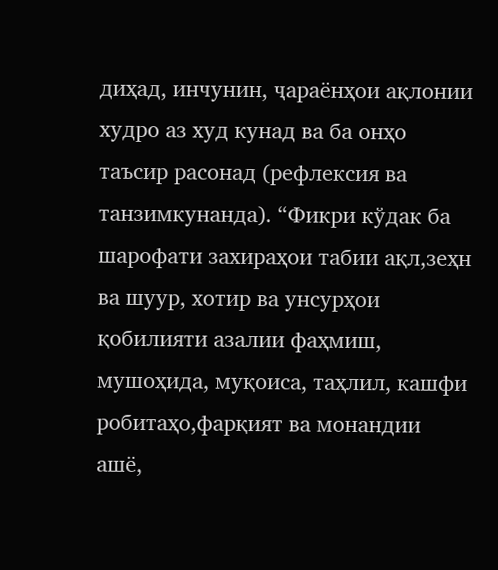диҳад, инчунин, ҷараёнҳои ақлонии худро аз худ кунад ва ба онҳо таъсир расонад (рефлексия ва танзимкунанда). “Фикри кўдак ба шарофати захираҳои табии ақл,зеҳн ва шуур, хотир ва унсурҳои қобилияти азалии фаҳмиш, мушоҳида, муқоиса, таҳлил, кашфи робитаҳо,фарқият ва монандии ашё,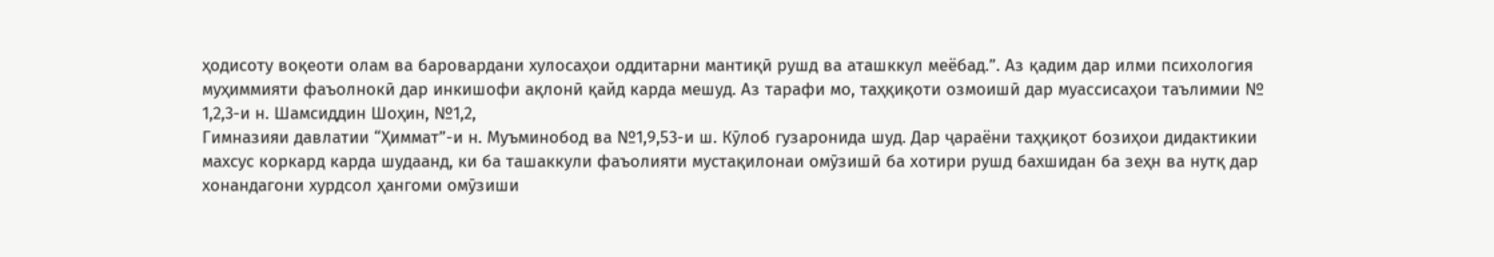ҳодисоту воқеоти олам ва баровардани хулосаҳои оддитарни мантиқӣ рушд ва аташккул меёбад.”. Аз қадим дар илми психология муҳиммияти фаъолнокӣ дар инкишофи ақлонӣ қайд карда мешуд. Аз тарафи мо, таҳқиқоти озмоишӣ дар муассисаҳои таълимии № 1,2,3-и н. Шамсиддин Шоҳин, №1,2,
Гимназияи давлатии “Ҳиммат”-и н. Муъминобод ва №1,9,53-и ш. Кӯлоб гузаронида шуд. Дар ҷараёни таҳқиқот бозиҳои дидактикии махсус коркард карда шудаанд, ки ба ташаккули фаъолияти мустақилонаи омӯзишӣ ба хотири рушд бахшидан ба зеҳн ва нутқ дар хонандагони хурдсол ҳангоми омӯзиши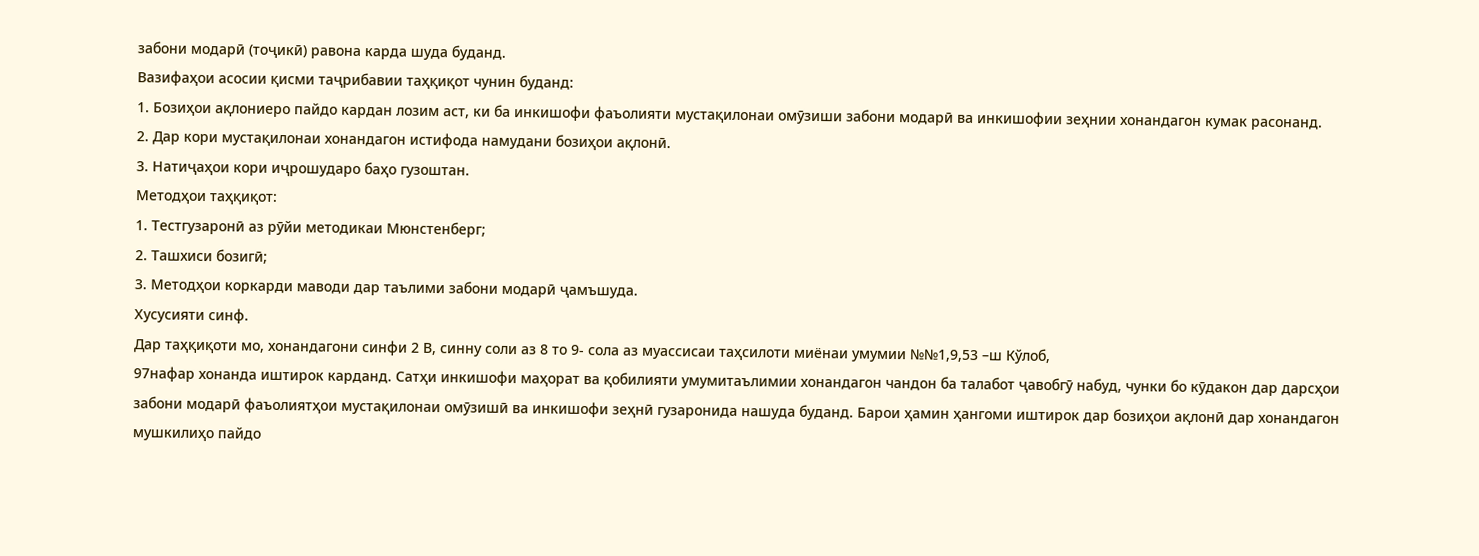забони модарӣ (тоҷикӣ) равона карда шуда буданд.
Вазифаҳои асосии қисми таҷрибавии таҳқиқот чунин буданд:
1. Бозиҳои ақлониеро пайдо кардан лозим аст, ки ба инкишофи фаъолияти мустақилонаи омӯзиши забони модарӣ ва инкишофии зеҳнии хонандагон кумак расонанд.
2. Дар кори мустақилонаи хонандагон истифода намудани бозиҳои ақлонӣ.
3. Натиҷаҳои кори иҷрошударо баҳо гузоштан.
Методҳои таҳқиқот:
1. Тестгузаронӣ аз рӯйи методикаи Мюнстенберг;
2. Ташхиси бозигӣ;
3. Методҳои коркарди маводи дар таълими забони модарӣ ҷамъшуда.
Хусусияти синф.
Дар таҳқиқоти мо, хонандагони синфи 2 В, синну соли аз 8 то 9- сола аз муассисаи таҳсилоти миёнаи умумии №№1,9,53 –ш Кўлоб,
97нафар хонанда иштирок карданд. Сатҳи инкишофи маҳорат ва қобилияти умумитаълимии хонандагон чандон ба талабот ҷавобгӯ набуд, чунки бо кӯдакон дар дарсҳои забони модарӣ фаъолиятҳои мустақилонаи омӯзишӣ ва инкишофи зеҳнӣ гузаронида нашуда буданд. Барои ҳамин ҳангоми иштирок дар бозиҳои ақлонӣ дар хонандагон мушкилиҳо пайдо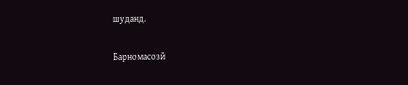шуданд.

Барномасозӣ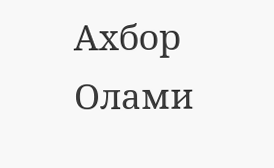Ахбор
Олами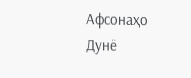Афсонаҳо
Дунё